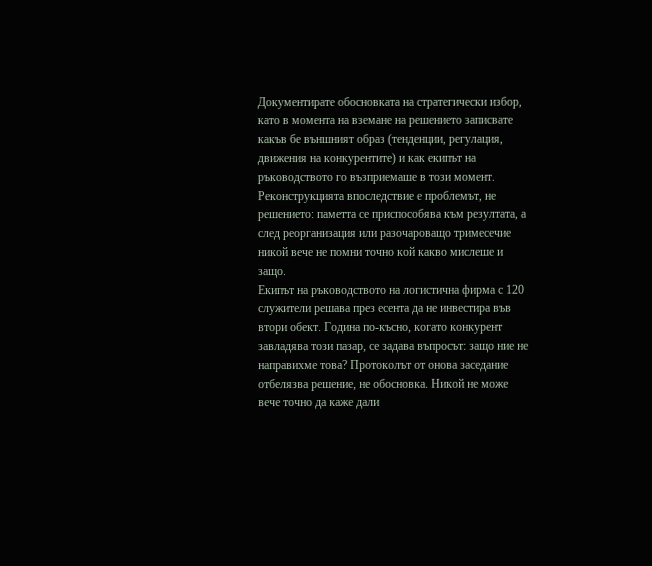Документирате обосновката на стратегически избор, като в момента на вземане на решението записвате какъв бе външният образ (тенденции, регулация, движения на конкурентите) и как екипът на ръководството го възприемаше в този момент. Реконструкцията впоследствие е проблемът, не решението: паметта се приспособява към резултата, а след реорганизация или разочароващо тримесечие никой вече не помни точно кой какво мислеше и защо.
Екипът на ръководството на логистична фирма с 120 служители решава през есента да не инвестира във втори обект. Година по-късно, когато конкурент завладява този пазар, се задава въпросът: защо ние не направихме това? Протоколът от онова заседание отбелязва решение, не обосновка. Никой не може вече точно да каже дали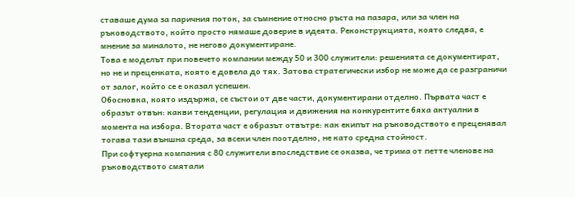ставаше дума за паричния поток, за съмнение относно ръста на пазара, или за член на ръководството, който просто нямаше доверие в идеята. Реконструкцията, която следва, е мнение за миналото, не негово документиране.
Това е моделът при повечето компании между 50 и 300 служители: решенията се документират, но не и преценката, която е довела до тях. Затова стратегически избор не може да се разграничи от залог, който се е оказал успешен.
Обосновка, която издържа, се състои от две части, документирани отделно. Първата част е образът отвън: какви тенденции, регулация и движения на конкурентите бяха актуални в момента на избора. Втората част е образът отвътре: как екипът на ръководството е преценявал тогава тази външна среда, за всеки член поотделно, не като средна стойност.
При софтуерна компания с 80 служители впоследствие се оказва, че трима от петте членове на ръководството смятали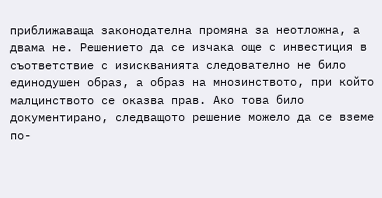приближаваща законодателна промяна за неотложна, а двама не. Решението да се изчака още с инвестиция в съответствие с изискванията следователно не било единодушен образ, а образ на мнозинството, при който малцинството се оказва прав. Ако това било документирано, следващото решение можело да се вземе по-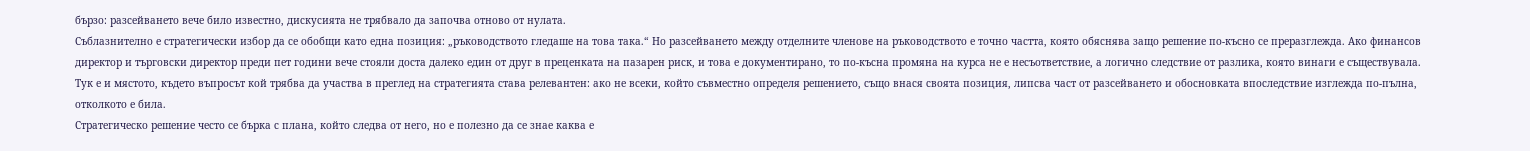бързо: разсейването вече било известно, дискусията не трябвало да започва отново от нулата.
Съблазнително е стратегически избор да се обобщи като една позиция: „ръководството гледаше на това така.“ Но разсейването между отделните членове на ръководството е точно частта, която обяснява защо решение по-късно се преразглежда. Ако финансов директор и търговски директор преди пет години вече стояли доста далеко един от друг в преценката на пазарен риск, и това е документирано, то по-късна промяна на курса не е несъответствие, а логично следствие от разлика, която винаги е съществувала.
Тук е и мястото, където въпросът кой трябва да участва в преглед на стратегията става релевантен: ако не всеки, който съвместно определя решението, също внася своята позиция, липсва част от разсейването и обосновката впоследствие изглежда по-пълна, отколкото е била.
Стратегическо решение често се бърка с плана, който следва от него, но е полезно да се знае каква е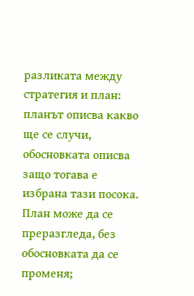разликата между стратегия и план: планът описва какво ще се случи, обосновката описва защо тогава е избрана тази посока. План може да се преразгледа, без обосновката да се променя;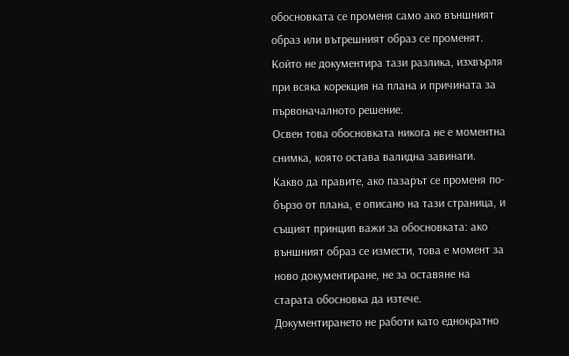обосновката се променя само ако външният образ или вътрешният образ се променят. Който не документира тази разлика, изхвърля при всяка корекция на плана и причината за първоначалното решение.
Освен това обосновката никога не е моментна снимка, която остава валидна завинаги. Какво да правите, ако пазарът се променя по-бързо от плана, е описано на тази страница, и същият принцип важи за обосновката: ако външният образ се измести, това е момент за ново документиране, не за оставяне на старата обосновка да изтече.
Документирането не работи като еднократно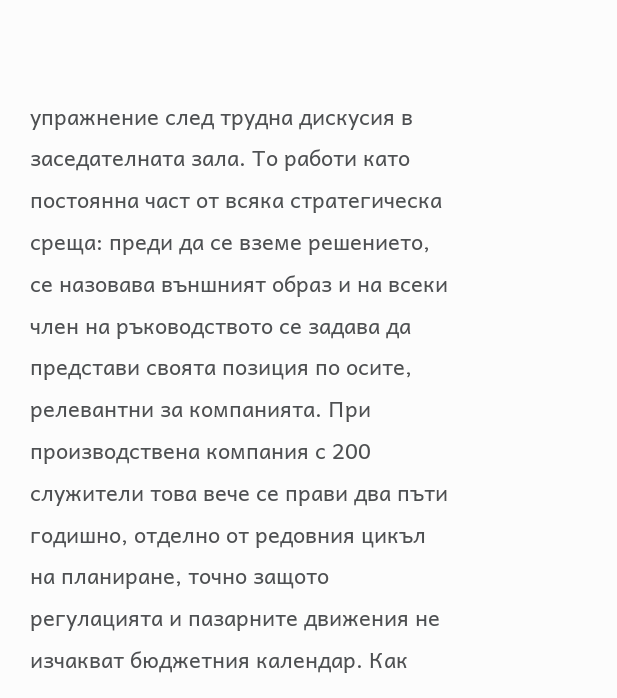упражнение след трудна дискусия в заседателната зала. То работи като постоянна част от всяка стратегическа среща: преди да се вземе решението, се назовава външният образ и на всеки член на ръководството се задава да представи своята позиция по осите, релевантни за компанията. При производствена компания с 200 служители това вече се прави два пъти годишно, отделно от редовния цикъл на планиране, точно защото регулацията и пазарните движения не изчакват бюджетния календар. Как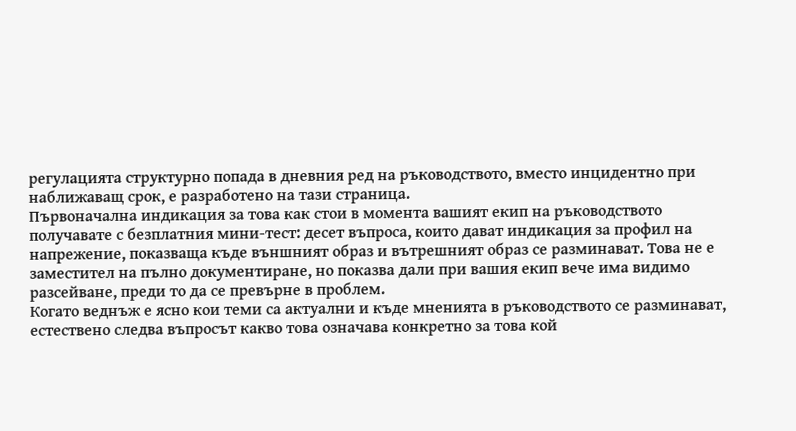регулацията структурно попада в дневния ред на ръководството, вместо инцидентно при наближаващ срок, е разработено на тази страница.
Първоначална индикация за това как стои в момента вашият екип на ръководството получавате с безплатния мини-тест: десет въпроса, които дават индикация за профил на напрежение, показваща къде външният образ и вътрешният образ се разминават. Това не е заместител на пълно документиране, но показва дали при вашия екип вече има видимо разсейване, преди то да се превърне в проблем.
Когато веднъж е ясно кои теми са актуални и къде мненията в ръководството се разминават, естествено следва въпросът какво това означава конкретно за това кой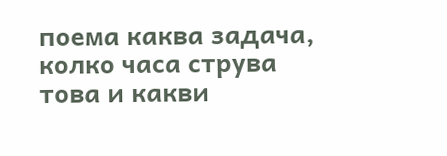поема каква задача, колко часа струва това и какви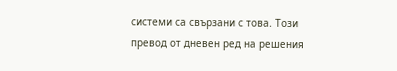системи са свързани с това. Този превод от дневен ред на решения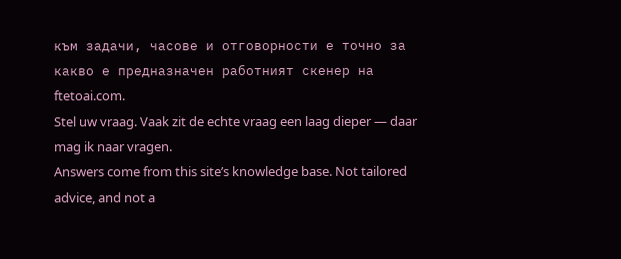към задачи, часове и отговорности е точно за какво е предназначен работният скенер на ftetoai.com.
Stel uw vraag. Vaak zit de echte vraag een laag dieper — daar mag ik naar vragen.
Answers come from this site’s knowledge base. Not tailored advice, and not a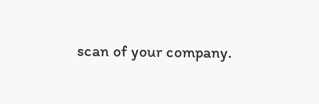scan of your company.